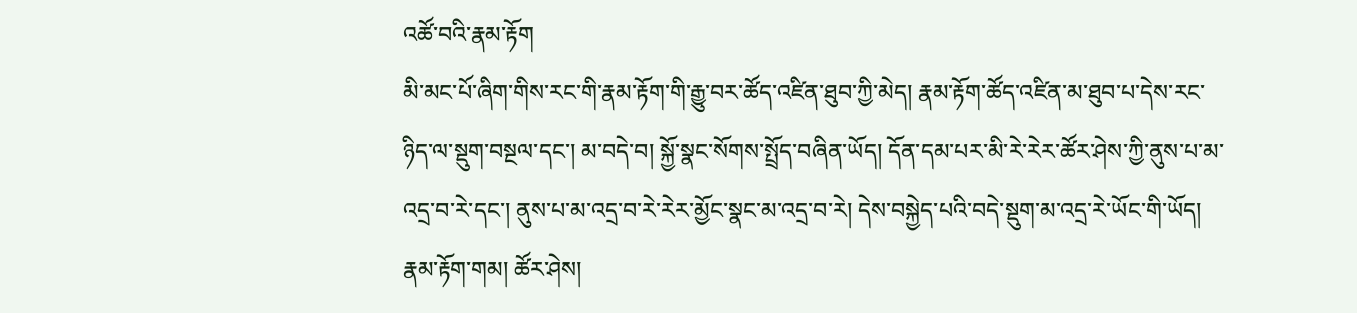འཚོ་བའི་རྣམ་རྟོག
མི་མང་པོ་ཞིག་གིས་རང་གི་རྣམ་རྟོག་གི་རྒྱུ་བར་ཚོད་འཛིན་ཐུབ་ཀྱི་མེད། རྣམ་རྟོག་ཚོད་འཛིན་མ་ཐུབ་པ་དེས་རང་ཉིད་ལ་སྡུག་བསྔལ་དང་། མ་བདེ་བ། སྐྱོ་སྣང་སོགས་སྤྲོད་བཞིན་ཡོད། དོན་དམ་པར་མི་རེ་རེར་ཚོར་ཤེས་ཀྱི་ནུས་པ་མ་འདྲ་བ་རེ་དང་། ནུས་པ་མ་འདྲ་བ་རེ་རེར་མྱོང་སྣང་མ་འདྲ་བ་རེ། དེས་བསྐྱེད་པའི་བདེ་སྡུག་མ་འདྲ་རེ་ཡོང་གི་ཡོད། རྣམ་རྟོག་གམ། ཚོར་ཤེས།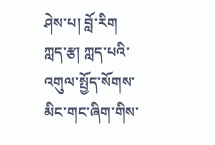ཤེས་པ། བློ་རིག ཀླད་རྩ། ཀླད་པའི་འགུལ་སྤྱོད་སོགས་མིང་གང་ཞིག་གིས་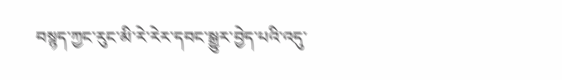བསྙད་ཀྱང་རུང་མི་རེ་རེར་དབང་སྒྱུར་བྱེད་པའི་འདུ་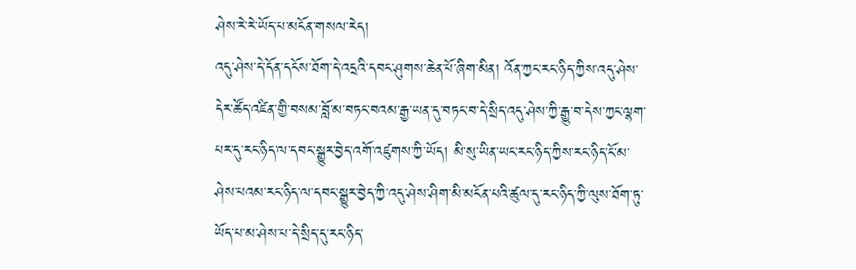ཤེས་རེ་རེ་ཡོད་པ་མངོན་གསལ་རེད།
འདུ་ཤེས་དེ་དོན་དངོས་ཐོག་དེ་འདྲའི་དབང་ཤུགས་ཆེན་པོ་ཞིག་མིན། འོན་ཀྱང་རང་ཉིད་ཀྱིས་འདུ་ཤེས་དེར་ཚོད་འཛིན་གྱི་བསམ་བློ་མ་བཏང་བའམ་རྒྱ་ཡན་དུ་བཏང་བ་དེ་སྲིད་འདུ་ཤེས་ཀྱི་རྒྱུ་བ་དེས་ཀྱང་ལྷག་པར་དུ་རང་ཉིད་ལ་དབང་སྒྱུར་བྱེད་འགོ་འཛུགས་ཀྱི་ཡོད། མི་སུ་ཡིན་ཡང་རང་ཉིད་ཀྱིས་རང་ཉིད་ངོ་མ་ཤེས་པའམ་རང་ཉིད་ལ་དབང་སྒྱུར་བྱེད་ཀྱི་འདུ་ཤེས་ཤིག་མི་མངོན་པའི་ཚུལ་དུ་རང་ཉིད་ཀྱི་ལུས་ཐོག་ཏུ་ཡོད་པ་མ་ཤེས་པ་དེ་སྲིད་དུ་རང་ཉིད་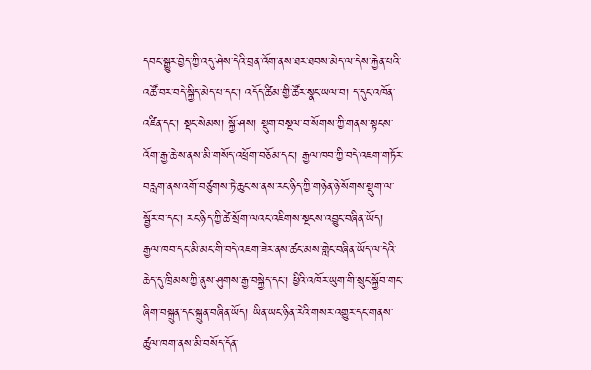དབང་སྒྱུར་བྱེད་ཀྱི་འདུ་ཤེས་དེའི་བྲན་འོག་ནས་ཐར་ཐབས་མེད་ལ་དེས་རྐྱེན་པའི་འཚོ་བར་བདེ་སྐྱིད་མེད་པ་དང་། འདོད་ཚིམ་གྱི་ཚོར་སྣང་ཡལ་བ། ད་དུང་འཁོན་འཛིན་དང་། སྡང་སེམས། སྐྱོ་ཤས། སྡུག་བསྔལ་བ་སོགས་ཀྱི་གནས་སྟངས་འོག་རྒྱ་ཆེ་ས་ནས་མི་གསོད་འཕྲོག་བཅོམ་དང་། རྒྱལ་ཁབ་ཀྱི་བདེ་འཇག་གཏོར་བརླག་ནས་འགོ་བཙུགས་ཏེ་ཆུང་ས་ནས་རང་ཉིད་ཀྱི་གཉེན་ཉེ་སོགས་སྡུག་ལ་སྦྱོར་བ་དང་། རང་ཉིད་ཀྱི་ཚེ་སྲོག་ལའང་འཇིགས་སྔངས་འབྱུང་བཞིན་ཡོད།
རྒྱལ་ཁབ་དང་མི་མང་གི་བདེ་འཇག་ཟེར་ནས་ཚང་མས་གླེང་བཞིན་ཡོད་ལ་དེའི་ཆེད་དུ་ཁྲིམས་ཀྱི་ནུས་ཤུགས་རྒྱ་བསྐྱེད་དང་། ཕྱིའི་འཁོར་ཡུག་གི་སྲུང་སྐྱོབ་གང་ཞིག་བསྐྲུན་དང་སྐྲུན་བཞིན་ཡོད། ཡིན་ཡང་ཉིན་རེའི་གསར་འགྱུར་དང་གནས་ཚུལ་ཁག་ནས་མི་བསོད་དོན་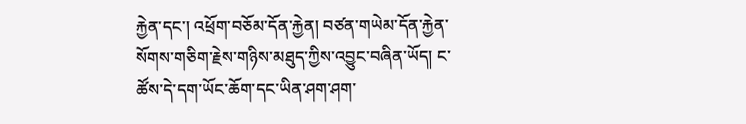རྐྱེན་དང་། འཕྲོག་བཅོམ་དོན་རྐྱེན། བཙན་གཡེམ་དོན་རྐྱེན་སོགས་གཅིག་རྗེས་གཉིས་མཐུད་ཀྱིས་འབྱུང་བཞིན་ཡོད། ང་ཚོས་དེ་དག་ཡོང་ཆོག་དང་ཡིན་ཤག་ཤག་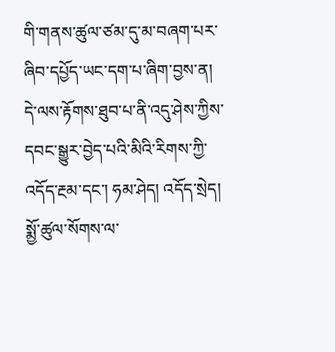གི་གནས་ཚུལ་ཙམ་དུ་མ་བཞག་པར་ཞིབ་དཔྱོད་ཡང་དག་པ་ཞིག་བྱས་ན།
དེ་ལས་རྟོགས་ཐུབ་པ་ནི་འདུ་ཤེས་ཀྱིས་དབང་སྒྱུར་བྱེད་པའི་མིའི་རིགས་ཀྱི་འདོད་རྔམ་དང་། ཧམ་ཤེད། འདོད་སྲེད། སྨྱོ་ཚུལ་སོགས་ལ་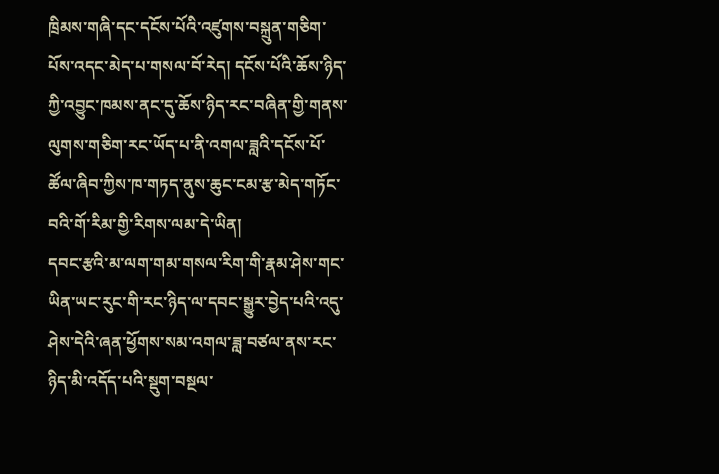ཁྲིམས་གཞི་དང་དངོས་པོའི་འཛུགས་བསྐྲུན་གཅིག་པོས་འདང་མེད་པ་གསལ་བོ་རེད། དངོས་པོའི་ཆོས་ཉིད་ཀྱི་འབྱུང་ཁམས་ནང་དུ་ཆོས་ཉིད་རང་བཞིན་གྱི་གནས་ལུགས་གཅིག་རང་ཡོད་པ་ནི་འགལ་ཟླའི་དངོས་པོ་ཚོལ་ཞིབ་ཀྱིས་ཁ་གཏད་ནུས་ཆུང་ངམ་རྩ་མེད་གཏོང་བའི་གོ་རིམ་གྱི་རིགས་ལམ་དེ་ཡིན།
དབང་རྩའི་མ་ལག་གམ་གསལ་རིག་གི་རྣམ་ཤེས་གང་ཡིན་ཡང་རུང་གི་རང་ཉིད་ལ་དབང་སྒྱུར་བྱེད་པའི་འདུ་ཤེས་དེའི་ཞན་ཕྱོགས་སམ་འགལ་ཟླ་བཙལ་ནས་རང་ཉིད་མི་འདོད་པའི་སྡུག་བསྔལ་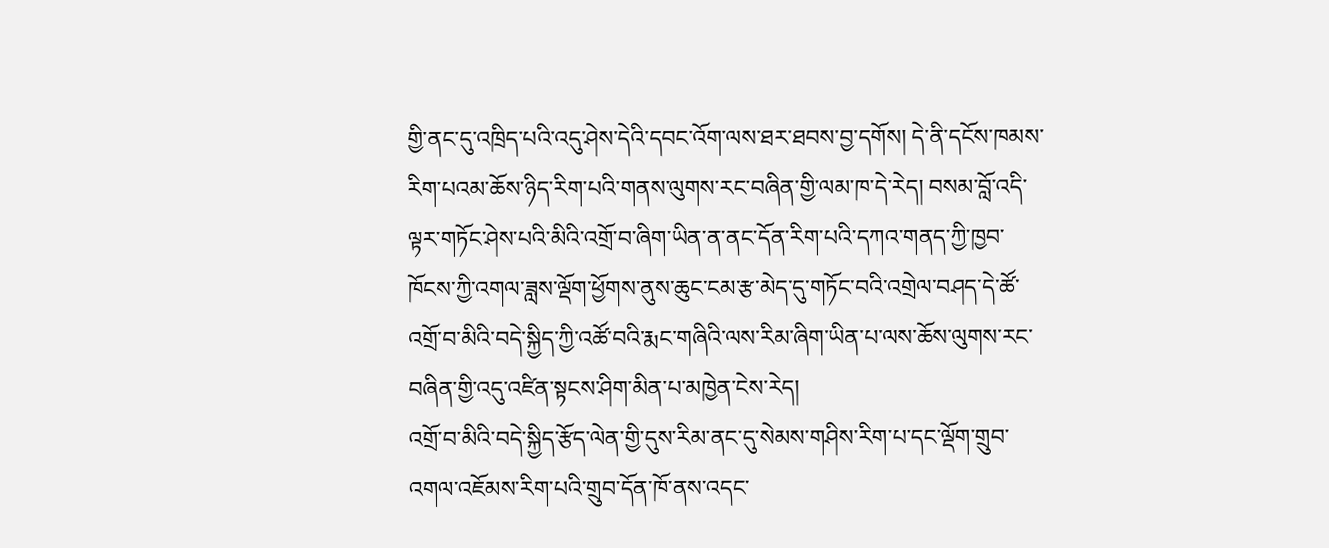གྱི་ནང་དུ་འཁྲིད་པའི་འདུ་ཤེས་དེའི་དབང་འོག་ལས་ཐར་ཐབས་བྱ་དགོས། དེ་ནི་དངོས་ཁམས་རིག་པའམ་ཆོས་ཉིད་རིག་པའི་གནས་ལུགས་རང་བཞིན་གྱི་ལམ་ཁ་དེ་རེད། བསམ་བློ་འདི་ལྟར་གཏོང་ཤེས་པའི་མིའི་འགྲོ་བ་ཞིག་ཡིན་ན་ནང་དོན་རིག་པའི་དཀའ་གནད་ཀྱི་ཁྱབ་ཁོངས་ཀྱི་འགལ་ཟླས་ལྡོག་ཕྱོགས་ནུས་ཆུང་ངམ་རྩ་མེད་དུ་གཏོང་བའི་འགྲེལ་བཤད་དེ་ཚོ་འགྲོ་བ་མིའི་བདེ་སྐྱིད་ཀྱི་འཚོ་བའི་རྨང་གཞིའི་ལས་རིམ་ཞིག་ཡིན་པ་ལས་ཆོས་ལུགས་རང་བཞིན་གྱི་འདུ་འཛིན་སྟངས་ཤིག་མིན་པ་མཁྱེན་ངེས་རེད།
འགྲོ་བ་མིའི་བདེ་སྐྱིད་རྩོད་ལེན་གྱི་དུས་རིམ་ནང་དུ་སེམས་གཤིས་རིག་པ་དང་ལྡོག་གྲུབ་འགལ་འཇོམས་རིག་པའི་གྲུབ་དོན་ཁོ་ནས་འདང་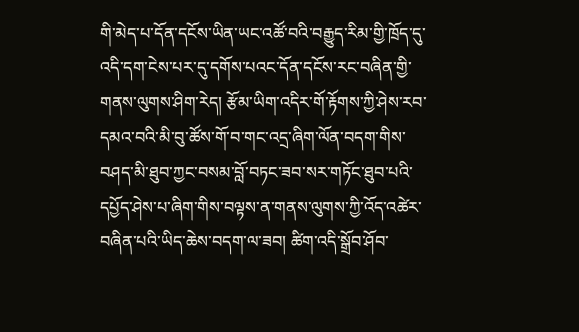གི་མེད་པ་དོན་དངོས་ཡིན་ཡང་འཚོ་བའི་བརྒྱུད་རིམ་གྱི་ཁྲོད་དུ་འདི་དག་ངེས་པར་དུ་དགོས་པའང་དོན་དངོས་རང་བཞིན་གྱི་གནས་ལུགས་ཤིག་རེད། རྩོམ་ཡིག་འདིར་གོ་རྟོགས་ཀྱི་ཤེས་རབ་དམའ་བའི་མི་བུ་ཚོས་གོ་བ་གང་འདྲ་ཞིག་ལོན་བདག་གིས་བཤད་མི་ཐུབ་ཀྱང་བསམ་བློ་བཏང་ཟབ་སར་གཏོང་ཐུབ་པའི་དཔྱོད་ཤེས་པ་ཞིག་གིས་བལྟས་ན་གནས་ལུགས་ཀྱི་འོད་འཚེར་བཞིན་པའི་ཡིད་ཆེས་བདག་ལ་ཟབ། ཚིག་འདི་སྒྲོབ་ཤོབ་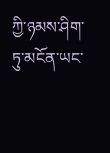ཀྱི་ཉམས་ཤིག་ཏུ་མངོན་ཡང་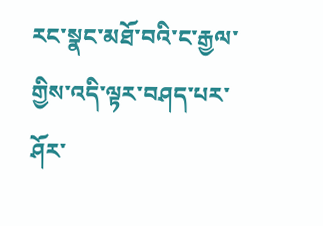རང་སྣང་མཐོ་བའི་ང་རྒྱལ་གྱིས་འདི་ལྟར་བཤད་པར་ཤོར་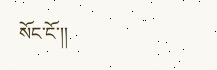སོང་ངོ་།།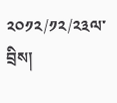༢༠༡༢/༡༢/༢༣ལ་བྲིས།